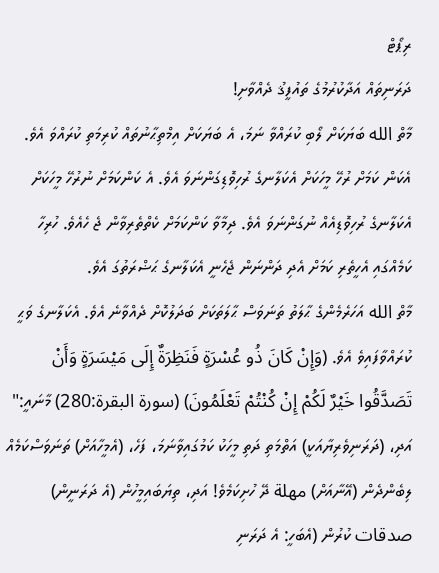ރިޕޯޓް
ދަރަނިތައް އަދާކުރުމުގެ ތައުފީޤު ދެއްވާށި!
މާތް الله ބަޔަކަށް ލޯބި ކުރައްވާ ނަމަ، އެ ބަޔަކަށް އިމްތިޙާނުތައް ކުރިމަތި ކުރައްވަ އެވެ. އެކަން ކަމަށް ރުހޭ މީހަކަށް އެކަލާނގެ ރުހިވޮޑިގަންނަވަ އެވެ. އެ ކަންކަމަށް ނުރުހޭ މީހަކަށް އެކަލާނގެ ރުހިވޮޑިއެއް ނުގަންނަވަ އެވެ. ދިމާވާ ކަންކަމަށް ކެތްތެރިވާން ޖެ ހެއެވެ. ހުރިހާ ކަމެއްގައި އެހީތެރި ކަމަށް އެދި ދަންނަން ޖެހެނީ އެކަލާނގެ ޙަޟްރަތުގަ އެވެ.
މާތް الله އަހަރެމެންގެ ޙާލަތު ތަނަވަސް ޙާލަތަކަށް ބަދަލުކޮށް ދެއްވާނެ އެވެ. އެކަލާނގެ ވަޙީ ކުރައްވާފައިވެ އެވެ. (وَإِنْ كَانَ ذُو عُسْرَةٍ فَنَظِرَةٌ إِلَى مَيْسَرَةٍ وَأَنْ تَصَدَّقُوا خَيْرٌ لَكُمْ إِنْ كُنْتُمْ تَعْلَمُونَ) (سورة البقرة:280) މާނައީ:" އަދި، (ދަރަނިވެރިޔާއަކީ) އަތްމަތި ދަތި މީހަކު ކަމުގައިވާނަމަ، ފަހެ، (އެމީހާއަށް) ތަނަވަސްކަމެއް ލިބެންދެން (އޭނާއަށް) مهلة ދޭ ހުށިކަމެވެ! އަދި، ތިޔަބައިމީހުން (އެ ދަރަނީން) صدقات ކުރުން (އެބަހީ: އެ ދަރަނި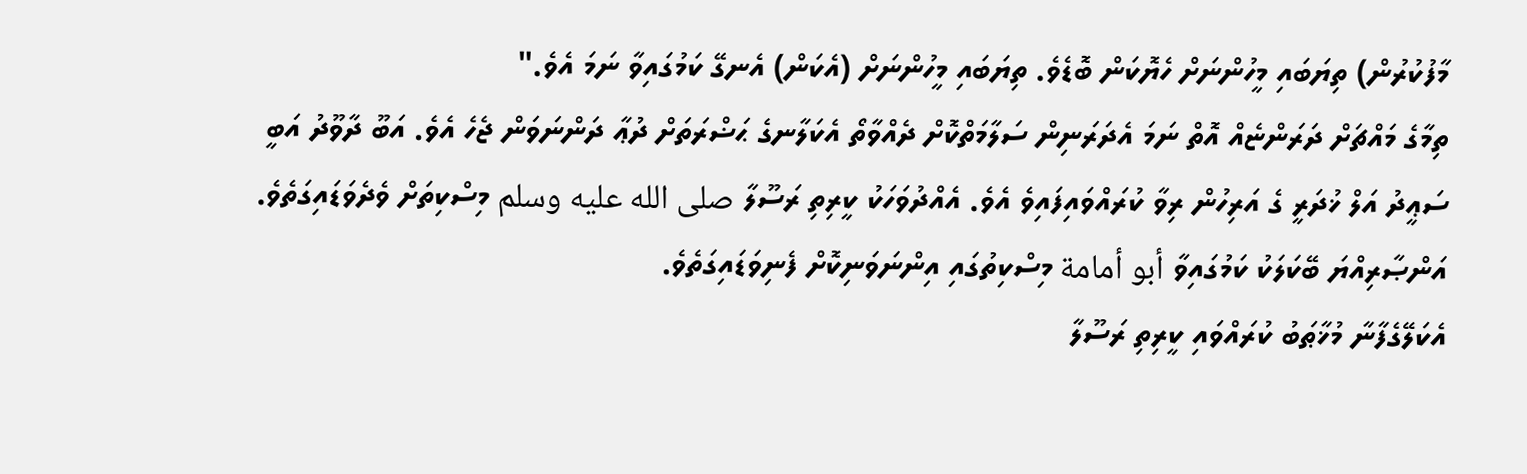މާފުކުރުން) ތިޔަބައި މީހުންނަށް ހެޔޮކަން ބޮޑެވެ. ތިޔަބައި މީހުންނަށް (އެކަން) އެނގޭ ކަމުގައިވާ ނަމަ އެވެ."
ތިމާގެ މައްޗަށް ދަރަންޏެއް އޮތް ނަމަ އެދަރަނިން ސަލާމަތްކޮށް ދެއްވާތޯ އެކަލާނގެ ޙަޟްރަތަށް ދުޢާ ދަންނަވަން ޖެހެ އެވެ. އަބޫ ދާވޫދު އަބީ ސަޢީދު އަލް ޚުދަރީ ގެ އަރިހުން ރިވާ ކުރައްވައިފައިވެ އެވެ. އެއްދުވަހަކު ކީރިތި ރަސޫލާ صلى الله عليه وسلم މިސްކިތަށް ވެދެވަޑައިގަތެވެ. އަންޞާރިއްޔަ ބޭކަލަކު ކަމުގައިވާ أبو أمامة މިސްކިތުގައި އިންނަވަނިކޮށް ފެނިވަޑައިގަތެވެ.
އެކަލޭގެފާނާ މުޚާޠަބު ކުރައްވައި ކީރިތި ރަސޫލާ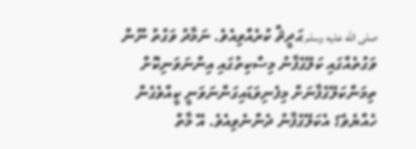صلى الله عليه وسلم ޙަދީޘް ކުރެއްވިއެވެ. ނަމާދު ވަގުތު ނޫން ވަގުތެއްގައި ކަލޭގެފާނު މިސްކިތުގައި އިންނަވަނިކޮށް ތިމަންކަލޭގެފާނަށް މިފެނިވަޑައިގަންނަވަނީ ކީއްވެގެން ހެއްޔެވެ؟ އެކަލޭގެފާނު ދެންނެވިއެވެ. އޭ މާތް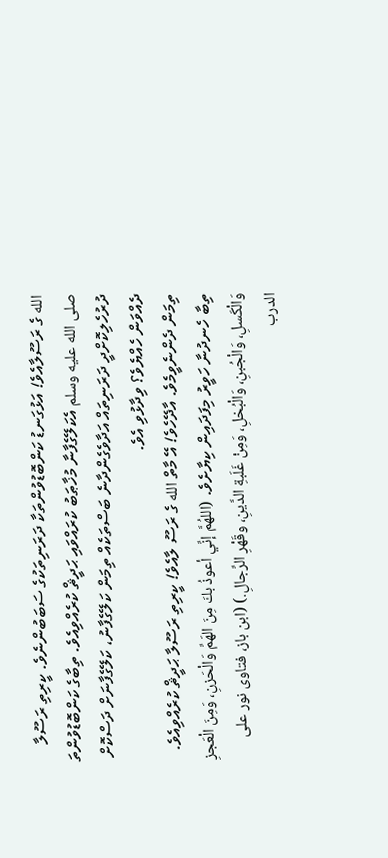الله ގެ ރަސޫލާއެވެ! އަޅުގަނޑު ކަންބޮޑުވުންތަކާ ދަރަނިތަކުގެ ސަބަބުންނެވެ. ކީރިތި ރަސޫލާ صلى الله عليه وسلم އެކަލޭގެފާނާ މުޚާޠަބު ކުރައްވައި ޙަދީޘް ކުރެއްވިއެވެ. ތިބާގެ ކަންބޮޑުވުންތަ ދުރުހެލިކޮށްދީ ދަރަނިތައް އަދާވެގެންދާނެ ބަސްތަކެއް ތިމަން ކަލޭގެފާނު، ކަލޭގެފާނަށް ދަސްކޮށް ދެއްވަން ހެއްޔެވެ؟ ވިދާޅުވި އެވެ.
ތިމަން ދެންނެވީމެވެ. އާދޭހެވެ! އޭ މާތް الله ގެ ރަސޫ ލާއެވެ! ކީރިތި ރަސޫލާ ޙަދީޘް ކުރެއްވިއެވެ. ތިބާ ހެނދުނާ ހަވީރު މިފަދައިން ކިޔާށެވެ. (اللهُمَّ إنِّي أعوذُ بكَ مِنَ الهَمِّ وَالْحَزنِ، وَمِنَ الْعَجزِ وَالْكَسلِ، وَالْجُبنِ، وَالْبُخلِ، وَمِنْ غَلَبةِ الدَّينِ، وقَهْرِ الرِّجالِ.) (ابن باز، فتاوى نور على الدرب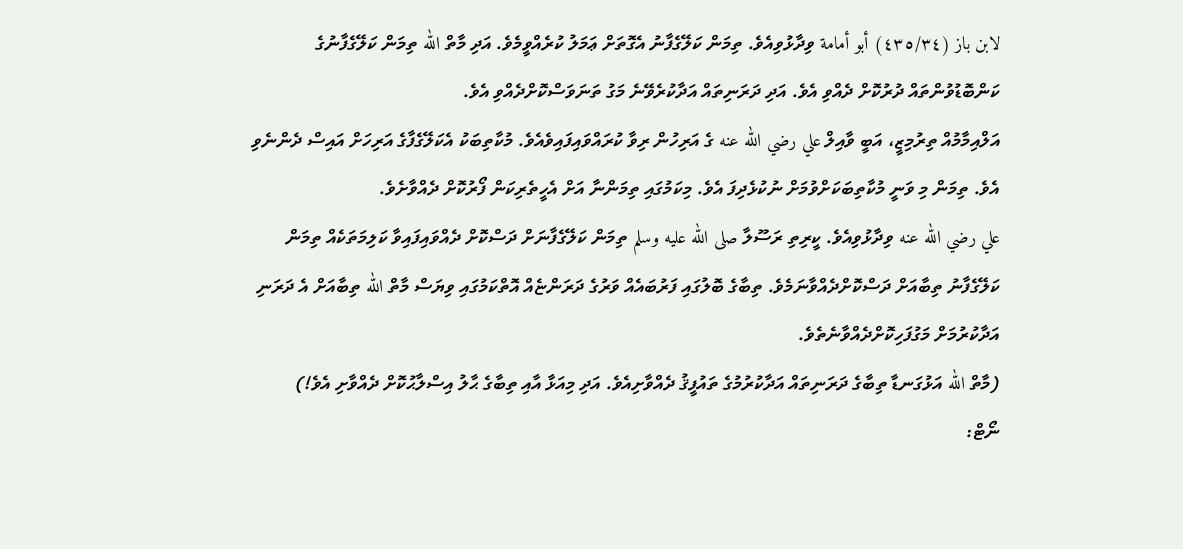لابن باز (٤٣٥/٣٤) أبو أمامة ވިދާޅުވިއެވެ. ތިމަން ކަލޭގެފާނު އެގޮތަށް ޢަމަލު ކުރެއްވީމެވެ. އަދި މާތް الله ތިމަން ކަލޭގެފާނުގެ ކަންބޮޑުވުންތައް ދުރުކޮށް ދެއްވި އެވެ. އަދި ދަރަނިތައް އަދާކުރެވޭނެ މަގު ތަނަވަސްކޮށްދެއްވި އެވެ.
އަލްއިމާމުއް ތިރުމިޒީ، އަބީ ވާއިލް علي رضي الله عنه ގެ އަރިހުން ރިވާ ކުރައްވައިފައިވެއެވެ. މުކާތިބަކު އެކަލޭގެފާގެ އަރިހަށް އައިސް ދެންނެވި އެވެ. ތިމަން މި ވަނީ މުކާތިބަކަށްވުމަށް ނުކުޅެދިފަ އެވެ. މިކަމުގައި ތިމަންނާ އަށް އެހީތެރިކަން ފޯރުކޮށް ދެއްވާށެވެ.
علي رضي الله عنه ވިދާޅުވިއެވެ. ކީރިތި ރަސޫލާ صلى الله عليه وسلم ތިމަން ކަލޭގެފާނަށް ދަސްކޮށް ދެއްވައިފައިވާ ކަލިމަތަކެއް ތިމަން ކަލޭގެފާނު ތިބާއަށް ދަސްކޮށްދެއްވާނަމެވެ. ތިބާގެ ބޮލުގައި ފަރުބައެއް ވަރުގެ ދަރަންޏެއް އޮތްކަމުގައި ވިޔަސް މާތް الله ތިބާއަށް އެ ދަރަނި އަދާކުރުމަށް މަގުފަހިކޮށްދެއްވާނެތެވެ.
(މާތް الله އަޅުގަނޑާ ތިބާގެ ދަރަނިތައް އަދާކުރުމުގެ ތައުފީޤު ދެއްވާށިއެވެ. އަދި މިއަޅާ އާއި ތިބާގެ ޙާލު އިސްލާޙުކޮށް ދެއްވާށި އެވެ!)
ނޯޓް: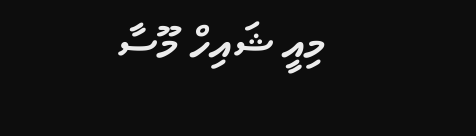މިއީ ޝައިހް މޫސާ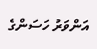އަންވަރު ހަސަންގެ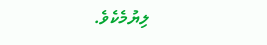ލިޔުމެކެވެ.